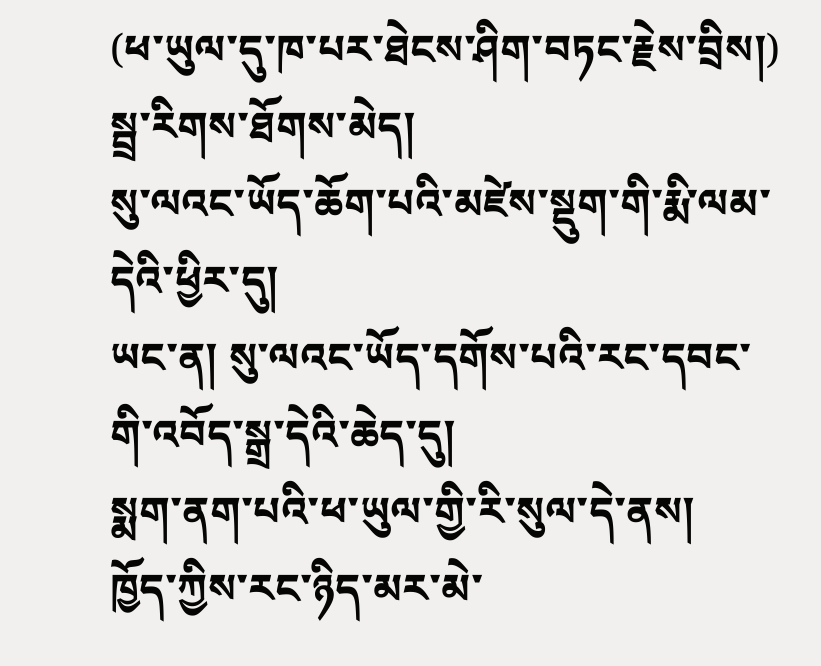(ཕ་ཡུལ་དུ་ཁ་པར་ཐེངས་ཤིག་བཏང་རྗེས་བྲིས།)
སྦྲ་ཪིགས་ཐོགས་མེད།
སུ་ལའང་ཡོད་ཆོག་པའི་མཛེས་སྡུག་གི་རྨི་ལམ་དེའི་ཕྱིར་དུ།
ཡང་ན། སུ་ལའང་ཡོད་དགོས་པའི་རང་དབང་གི་འབོད་སྒྲ་དེའི་ཆེད་དུ།
སྨག་ནག་པའི་ཕ་ཡུལ་གྱི་རི་སུལ་དེ་ནས།
ཁྱོད་ཀྱིས་རང་ཉིད་མར་མེ་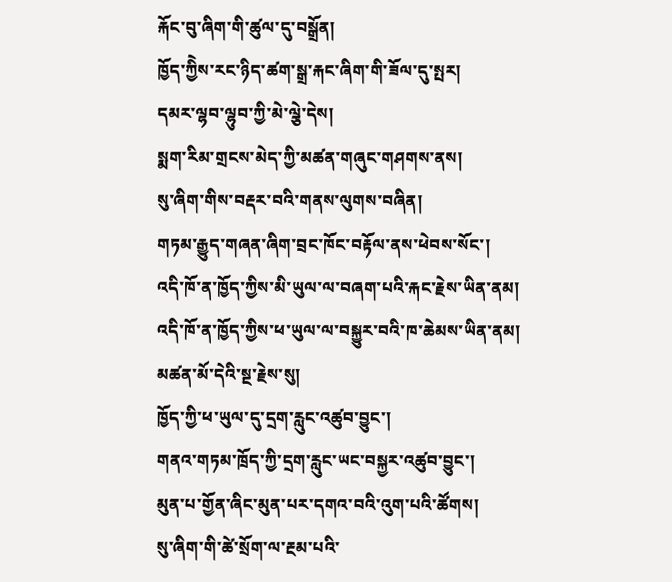རྐོང་བུ་ཞིག་གི་ཚུལ་དུ་བསྒྲོན།
ཁྱོད་ཀྱིེས་རང་ཉིད་ཚག་སྒྲ་རྐང་ཞིག་གི་ཟོལ་དུ་སྤར།
དམར་ལྷབ་ལྷུབ་ཀྱི་མེ་ལྕེ་དེས།
སྨག་རིམ་གྲངས་མེད་ཀྱི་མཚན་གཞུང་གཤགས་ནས།
སུ་ཞིག་གིས་བརྡར་བའི་གནས་ལུགས་བཞིན།
གཏམ་རྒྱུད་གཞན་ཞིག་བྲང་ཁོང་བརྟོལ་ནས་ཕེབས་སོང་།
འདི་ཁོ་ན་ཁྱོད་ཀྱིས་མི་ཡུལ་ལ་བཞག་པའི་རྐང་རྗེས་ཡིན་ནམ།
འདི་ཁོ་ན་ཁྱོད་ཀྱིས་ཕ་ཡུལ་ལ་བསྐྱུར་བའི་ཁ་ཆེམས་ཡིན་ནམ།
མཚན་མོ་དེའི་སྔ་རྗེས་སུ།
ཁྱོད་ཀྱི་ཕ་ཡུལ་དུ་དྲག་རླུང་འཚུབ་བྱུང་།
གནའ་གཏམ་ཁྲོད་ཀྱི་དྲག་རླུང་ཡང་བསྐྱར་འཚུབ་བྱུང་།
མུན་པ་གྱོན་ཞིང་མུན་པར་དགའ་བའི་འུག་པའི་ཚོགས།
སུ་ཞིག་གི་ཚེ་སྲོག་ལ་རྔམ་པའི་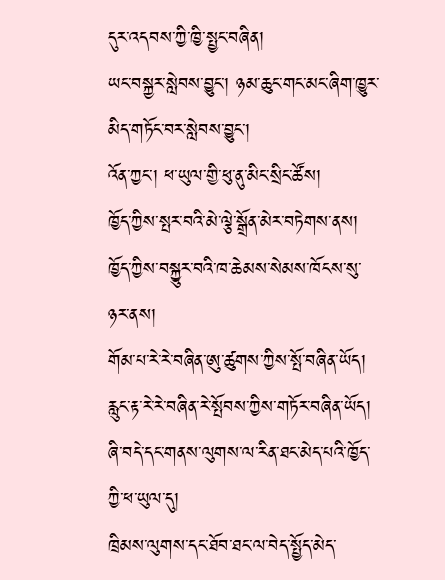དུར་འདབས་ཀྱི་ཁྱི་སྤྱང་བཞིན།
ཡང་བསྐྱར་སླེབས་བྱུང་། ཉམ་ཆུང་གང་མང་ཞིག་ཁྱུར་མིད་གཏོང་བར་སླེབས་བྱུང་།
འོན་ཀྱང་། ཕ་ཡུལ་གྱི་ཕུ་ནུ་མིང་སྲིང་ཚོས།
ཁྱོད་ཀྱིས་སྤར་བའི་མེ་ལྕེ་སྒྲོན་མེར་བཏེགས་ནས།
ཁྱོད་ཀྱིས་བསྐྱུར་བའི་ཁ་ཆེམས་སེམས་ཁོངས་སུ་ཉར་ནས།
གོམ་པ་རེ་རེ་བཞིན་ཨུ་ཚུགས་ཀྱིས་སྤོ་བཞིན་ཡོད།
རླུང་རྟ་རེ་རེ་བཞིན་རེ་སྤོབས་ཀྱིས་གཏོར་བཞིན་ཡོད།
ཞི་བདེ་དང་གནས་ལུགས་ལ་རིན་ཐང་མེད་པའི་ཁྱོད་ཀྱི་ཕ་ཡུལ་དུ།
ཁྲིམས་ལུགས་དང་ཐོབ་ཐང་ལ་བེད་སྤྱོད་མེད་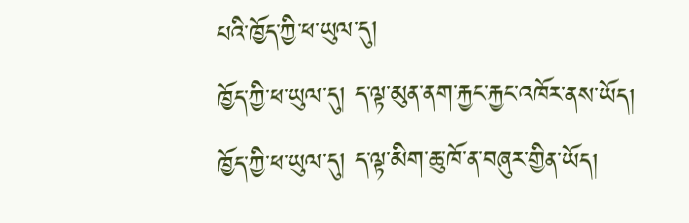པའི་ཁྱོད་ཀྱི་ཕ་ཡུལ་དུ།
ཁྱོད་ཀྱི་ཕ་ཡུལ་དུ། ད་ལྟ་མུན་ནག་རྐྱང་རྐྱང་འཁོར་ནས་ཡོད།
ཁྱོད་ཀྱི་ཕ་ཡུལ་དུ། ད་ལྟ་མིག་ཆུ་ཁོ་ན་བཞུར་གྱིན་ཡོད།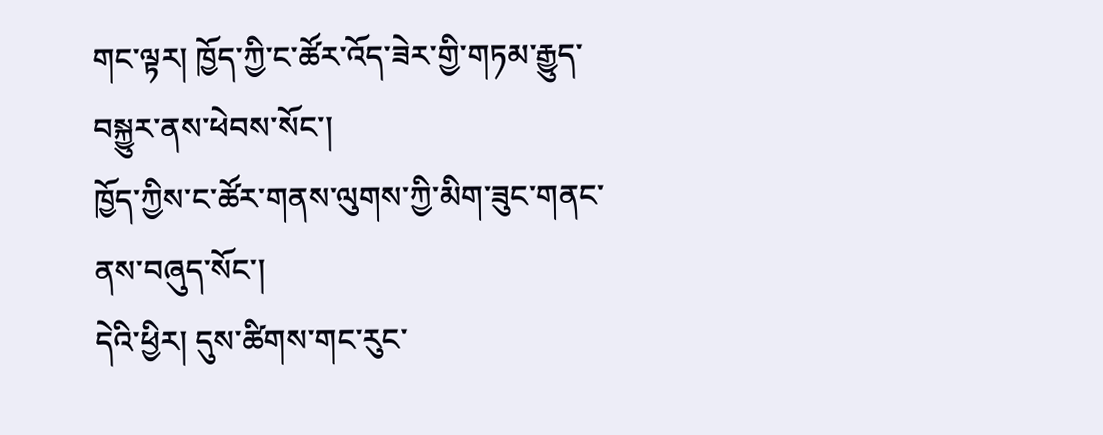གང་ལྟར། ཁྱོད་ཀྱི་ང་ཚོར་འོད་ཟེར་གྱི་གཏམ་རྒྱུད་བསྐྱུར་ནས་ཕེབས་སོང་།
ཁྱོད་ཀྱིས་ང་ཚོར་གནས་ལུགས་ཀྱི་མིག་ཟུང་གནང་ནས་བཞུད་སོང་།
དེའི་ཕྱིར། དུས་ཚིགས་གང་རུང་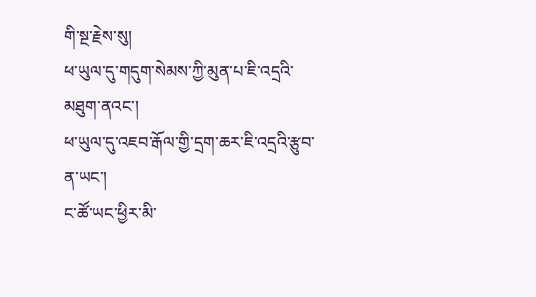གི་སྔ་རྗེས་སུ།
ཕ་ཡུལ་དུ་གདུག་སེམས་ཀྱི་མུན་པ་ཇི་འདྲའི་མཐུག་ནའང་།
ཕ་ཡུལ་དུ་འཇབ་རྒོལ་གྱི་དྲག་ཆར་ཇི་འདྲའི་རྩུབ་ན་ཡང་།
ང་ཚོ་ཡང་ཕྱིར་མི་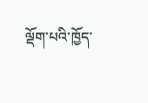ལྡོག་པའི་ཁྱོད་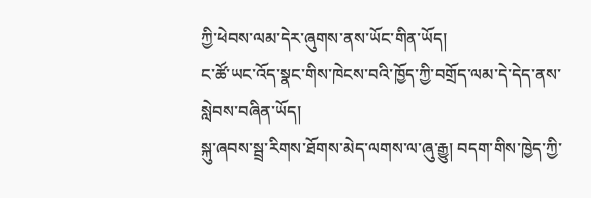ཀྱི་ཕེབས་ལམ་དེར་ཞུགས་ནས་ཡོང་གིན་ཡོད།
ང་ཚོ་ཡང་འོད་སྣང་གིས་ཁེངས་བའི་ཁྱོད་ཀྱི་བགྲོད་ལམ་དེ་དེད་ནས་སླེབས་བཞིན་ཡོད།
སྐུ་ཞབས་སྦྲ་རིགས་ཐོགས་མེད་ལགས་ལ་ཞུ་རྒྱུ། བདག་གིས་ཁྱེད་ཀྱི་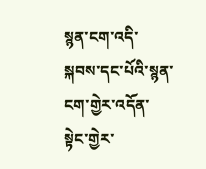སྙན་ངག་འདི་སྐབས་དང་པོའི་སྙན་ངག་གྱེར་འདོན་སྟེང་གྱེར་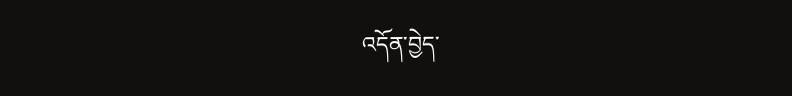འདོན་བྱེད་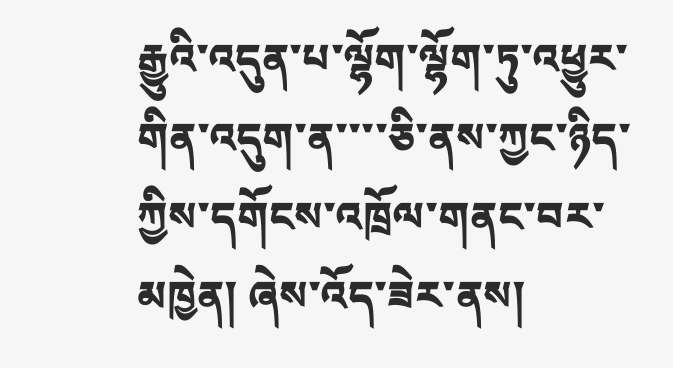རྒྱུའི་འདུན་པ་ལྷོག་ལྷོག་ཏུ་འཕྱུར་གིན་འདུག་ན་་་་ཅི་ནས་ཀྱང་ཉིད་ཀྱིས་དགོངས་འཁྲོལ་གནང་བར་མཁྱེན། ཞེས་འོད་ཟེར་ནས།